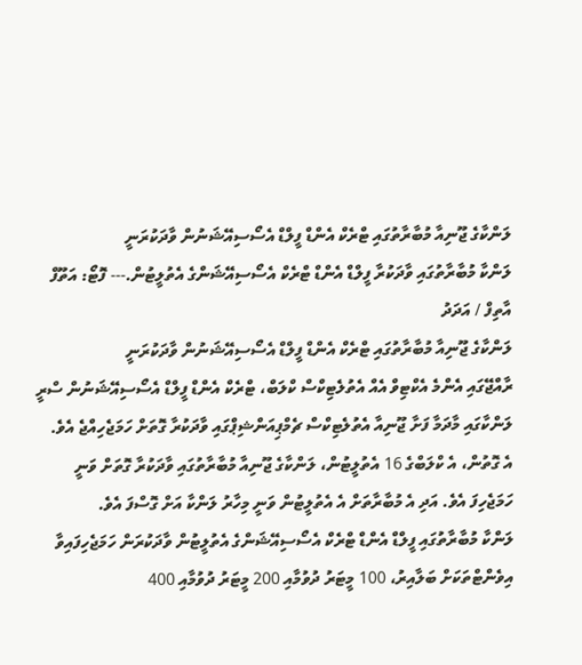ލަންކާގެ ޖޫނިއާ މުބާރާތުގައި ޓްރެކް އެންޑް ފީލްޑް އެސޯސިއޭޝަނުން ވާދަކުރަނީ
ލަންކާ މުބާރާތުގައި ވާދަކުރާ ފީލްޑް އެންޑް ޓްރެކް އެސޯސިއޭޝަންގެ އެތުލީޓުން.--- ފޮޓޯ: އަތޫފް އާތިފް / އަދަދު
ލަންކާގެ ޖޫނިއާ މުބާރާތުގައި ޓްރެކް އެންޑް ފީލްޑް އެސޯސިއޭޝަނުން ވާދަކުރަނީ
ރާއްޖޭގައި އެންމެ އެކްޓިވް އެއް އެތުލެޓިކްސް ކްލަބް، ޓްރެކް އެންޑް ފީލްޑް އެސޯސިއޭޝަނުން ސްރީ ލަންކާގައި މާދަމާ ފަށާ ޖޫނިއާ އެތުލެޓިކްސް ޗެމްޕިއަންޝިޕްގައި ވާދަކުރާ ގޮތަށް ހަމަޖެހިއްޖެ އެވެ.
އެ ގޮތުން، އެ ކްލަބްގެ 16 އެތުލީޓުން، ލަންކާގެ ޖޫނިއާ މުބާރާތުގައި ވާދަކުރާ ގޮތަށް ވަނީ ހަމަޖެހިފަ އެވެ. އަދި އެ މުބާރާތަށް އެ އެތުލީޓުން ވަނީ މިހާރު ލަންކާ އަށް ގޮސްފަ އެވެ.
ލަންކާ މުބާރާތުގައި ފީލްޑް އެންޑް ޓްރެކް އެސޯސިއޭޝަންގެ އެތުލީޓުން ވާދަކުރަން ހަމަޖެހިފައިވާ އިވެންޓްތަކަށް ބަލާއިރު، 100 މީޓަރު ދުވުމާއި 200 މީޓަރު ދުވުމާއި 400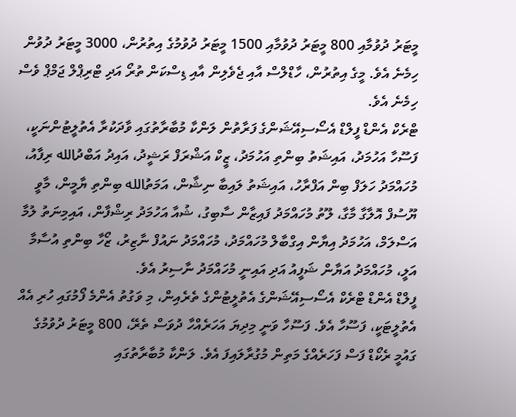މީޓަރު ދުވުމާއި 800 މީޓަރު ދުވުމާއި 1500 މީޓަރު ދުވުމުގެ އިތުރުން، 3000 މީޓަރު ދުވުން ހިމެނެ އެވެ. މީގެ އިތުރުން، ހާޑްލްސް އާއި ޖެވެލިން އާއި ޑިސްކަން ތުރޯ އަދި ޓްރިޕްލް ޖަމްޕް ވެސް ހިމެނެ އެވެ.
ޓްރެކް އެންޑް ފީލްޑް އެސޯސިއޭޝަންގެ ފަރާތުން ލަންކާ މުބާރާތުގައި ވާދަކުރާ އެތުލީޓުންނަކީ، ފަސޫހާ އަހުމަދު، އައިޝަތު ބިންތި އަހުމަދު، ޒީކް އަޝްރަފް ރަޝީދު، އައިދު އަބްދުالله ރިފާއު، މުހައްމަދު ހަލަފް ބިން އަފްރާހު، އައިޝަތު ލައިބާ ނިޝާން، އަމަތުالله ބިންތި ޔާމީން، މާވީ ޔޫސުފް އޮލާގާ މާގާ، ލޫތު މުހައްމަދު ފައިޒާން ސާބިގު، ޝުއާ އަހުމަދު ރިޝްފާން، އައިމިނަތު ލުމާ އަސްލަމް، އަހުމަދު އިޔާން އިގްބާލް މުހައްމަދު، މުހައްމަދު ނައުފް ނާޒިރު، ޒޯހާ ބިންތި އުސާމާ އަލީ، މުހައްމަދު އަޔާން ޝަފީއު އަދި އައިނީ މުހައްމަދު ނާސިރު އެވެ.
ފީލްޑް އެންޑް ޓްރެކް އެސޯސިއޭޝަންގެ އެތުލީޓުންގެ ތެރެއިން، މި ވަގުތު އެންމެ ފޯމުގައި ހުރި އެއް އެތުލީޓަކީ، ފަސޫހާ އެވެ. ފަސޫހާ ވަނީ މިދިޔަ އަހަރެއްހާ ދުވަސް ތެރޭ، 800 މީޓަރު ދުވުމުގެ ގައުމީ ރެކޯޑް ފަސް ފަހަރެއްގެ މަތިން މުގުރާލައިފަ އެވެ. ލަންކާ މުބާރާތުގައި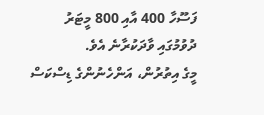ފަސޫހާ 400 އާއި 800 މީޓަރު ދުވުމުގައި ވާދަކުރާނެ އެވެ.
މީގެ އިތުރުން، އަންހެނުންގެ ޑިސްކަސް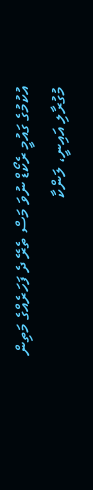އުކުމުގެ ގައުމީ ރެކޯޑް ނުވަ މަސް ތެރޭ ދެ ފަހަރެއްގެ މަތިން މުގުރާލި އައިނީ، ލަންކާ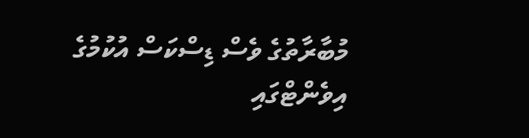މުބާރާތުގެ ވެސް ޑިސްކަސް އުކުމުގެ އިވެންޓްގައި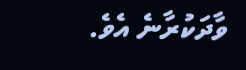ވާދަކުރާނެ އެވެ.